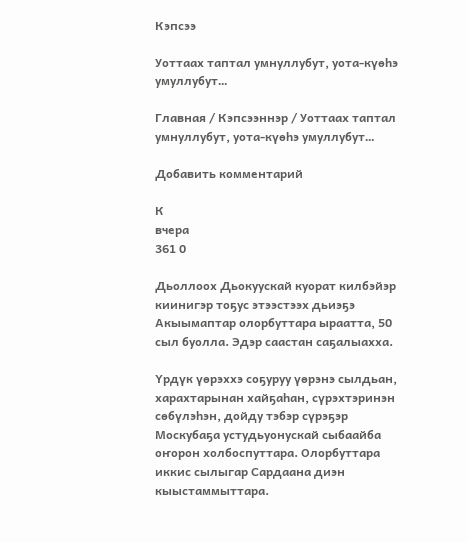Кэпсээ

Уоттаах таптал умнуллубут, уота-күөһэ умуллубут…

Главная / Кэпсээннэр / Уоттаах таптал умнуллубут, уота-күөһэ умуллубут…

Добавить комментарий

К
вчера
361 0

Дьоллоох Дьокуускай куорат килбэйэр киинигэр тоҕус этээстээх дьиэҕэ Акыымаптар олорбуттара ыраатта, 50 сыл буолла. Эдэр саастан саҕалыахха.

Үрдүк үөрэххэ соҕуруу үөрэнэ сылдьан, харахтарынан хайҕаһан, сүрэхтэринэн сөбүлэһэн, дойду тэбэр сүрэҕэр Москубаҕа устудьуонускай сыбаайба оҥорон холбоспуттара. Олорбуттара иккис сылыгар Сардаана диэн кыыстаммыттара.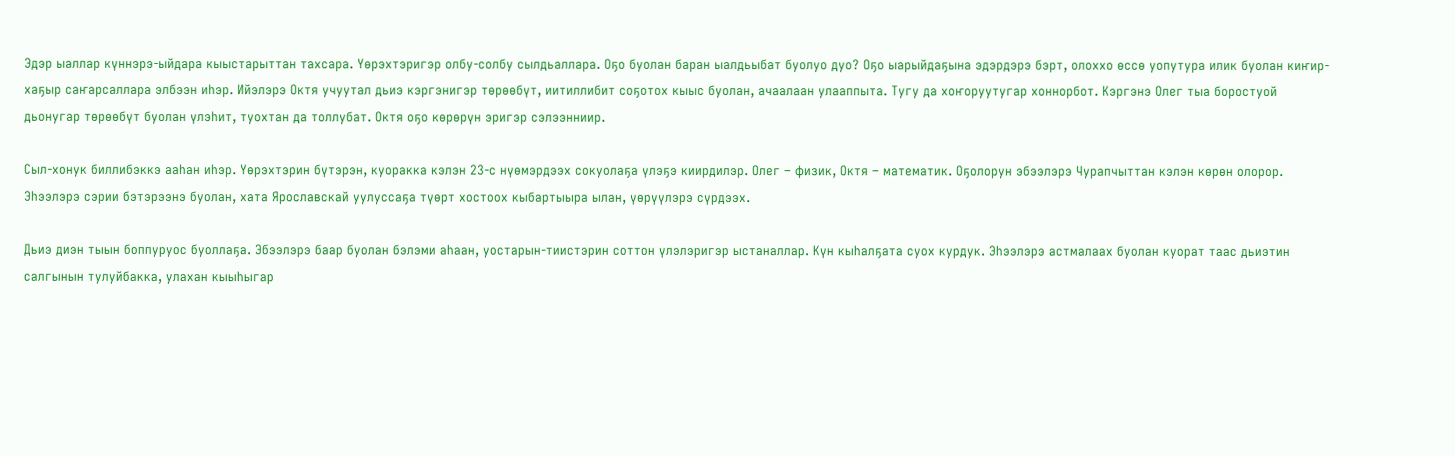Эдэр ыаллар күннэрэ-ыйдара кыыстарыттан тахсара. Үөрэхтэригэр олбу-солбу сылдьаллара. Оҕо буолан баран ыалдьыбат буолуо дуо? Оҕо ыарыйдаҕына эдэрдэрэ бэрт, олоххо өссө уопутура илик буолан киҥир-хаҕыр саҥарсаллара элбээн иһэр. Ийэлэрэ Октя учуутал дьиэ кэргэнигэр төрөөбүт, иитиллибит соҕотох кыыс буолан, ачаалаан улааппыта. Тугу да хоҥоруутугар хоннорбот. Кэргэнэ Олег тыа боростуой дьонугар төрөөбүт буолан үлэһит, туохтан да толлубат. Октя оҕо көрөрүн эригэр сэлээнниир.

Сыл-хонук биллибэккэ ааһан иһэр. Үөрэхтэрин бүтэрэн, куоракка кэлэн 23-с нүөмэрдээх сокуолаҕа үлэҕэ киирдилэр. Олег – физик, Октя – математик. Оҕолорун эбээлэрэ Чурапчыттан кэлэн көрөн олорор. Эһээлэрэ сэрии бэтэрээнэ буолан, хата Ярославскай уулуссаҕа түөрт хостоох кыбартыыра ылан, үөрүүлэрэ сүрдээх.

Дьиэ диэн тыын боппуруос буоллаҕа. Эбээлэрэ баар буолан бэлэми аһаан, уостарын-тиистэрин соттон үлэлэригэр ыстаналлар. Күн кыһалҕата суох курдук. Эһээлэрэ астмалаах буолан куорат таас дьиэтин салгынын тулуйбакка, улахан кыыһыгар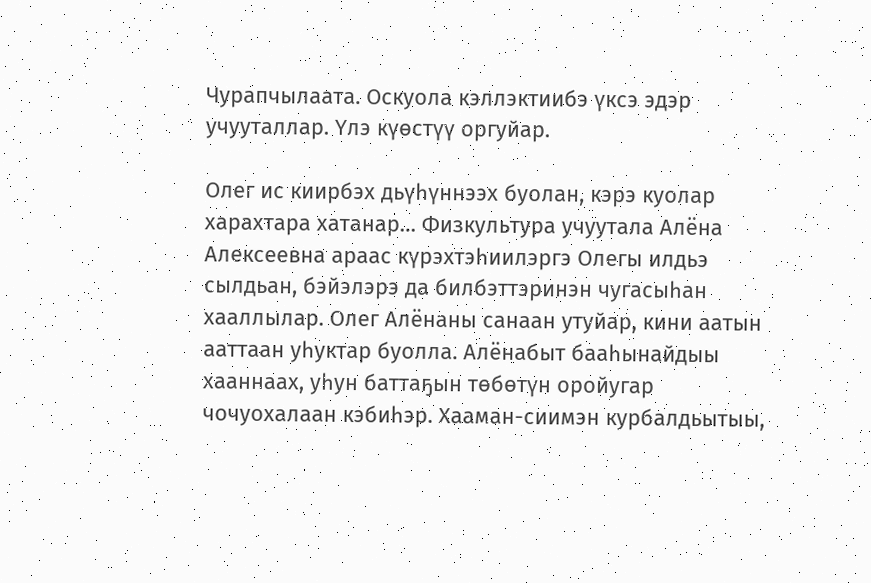Чурапчылаата. Оскуола кэллэктиибэ үксэ эдэр учууталлар. Үлэ күөстүү оргуйар.

Олег ис киирбэх дьүһүннээх буолан, кэрэ куолар харахтара хатанар… Физкультура учуутала Алёна Алексеевна араас күрэхтэһиилэргэ Олегы илдьэ сылдьан, бэйэлэрэ да билбэттэринэн чугасыһан хааллылар. Олег Алёнаны санаан утуйар, кини аатын ааттаан уһуктар буолла. Алёнабыт бааһынайдыы хааннаах, уһун баттаҕын төбөтүн оройугар чочуохалаан кэбиһэр. Хааман-сиимэн курбалдьытыы,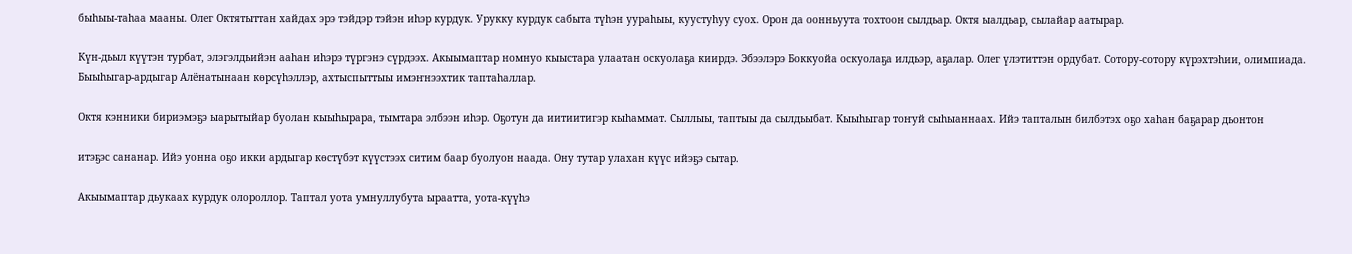быһыы-таһаа мааны. Олег Октятыттан хайдах эрэ тэйдэр тэйэн иһэр курдук. Урукку курдук сабыта түһэн уураһыы, куустуһуу суох. Орон да оонньуута тохтоон сылдьар. Октя ыалдьар, сылайар аатырар.

Күн-дьыл күүтэн турбат, элэгэлдьийэн ааһан иһэрэ түргэнэ сүрдээх. Акыымаптар номнуо кыыстара улаатан оскуолаҕа киирдэ. Эбээлэрэ Боккуойа оскуолаҕа илдьэр, аҕалар. Олег үлэтиттэн ордубат. Сотору-сотору күрэхтэһии, олимпиада. Быыһыгар-ардыгар Алёнатынаан көрсүһэллэр, ахтыспыттыы имэҥнээхтик таптаһаллар.

Октя кэнники бириэмэҕэ ыарытыйар буолан кыыһырара, тымтара элбээн иһэр. Оҕотун да иитиитигэр кыһаммат. Сыллыы, таптыы да сылдьыбат. Кыыһыгар тоҥуй сыһыаннаах. Ийэ тапталын билбэтэх оҕо хаһан баҕарар дьонтон

итэҕэс сананар. Ийэ уонна оҕо икки ардыгар көстүбэт күүстээх ситим баар буолуон наада. Ону тутар улахан күүс ийэҕэ сытар.

Акыымаптар дьукаах курдук олороллор. Таптал уота умнуллубута ыраатта, уота-күүһэ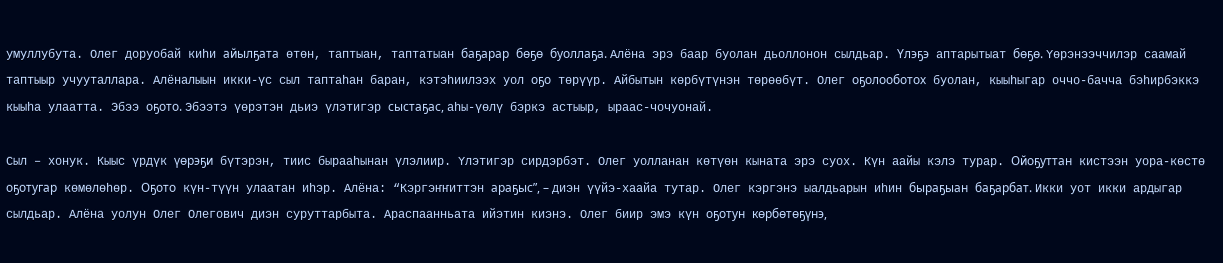умуллубута. Олег доруобай киһи айылҕата өтөн, таптыан, таптатыан баҕарар бөҕө буоллаҕа. Алёна эрэ баар буолан дьоллонон сылдьар. Үлэҕэ аптарытыат бөҕө. Үөрэнээччилэр саамай таптыыр учууталлара. Алёналыын икки-үс сыл таптаһан баран, кэтэһиилээх уол оҕо төрүүр. Айбытын көрбүтүнэн төрөөбүт. Олег оҕолооботох буолан, кыыһыгар оччо-бачча бэһирбэккэ кыыһа улаатта. Эбээ оҕото. Эбээтэ үөрэтэн дьиэ үлэтигэр сыстаҕас, аһы-үөлү бэркэ астыыр, ыраас-чочуонай.

Сыл – хонук. Кыыс үрдүк үөрэҕи бүтэрэн, тиис бырааһынан үлэлиир. Үлэтигэр сирдэрбэт. Олег уолланан көтүөн кыната эрэ суох. Күн аайы кэлэ турар. Ойоҕуттан кистээн уора-көстө оҕотугар көмөлөһөр. Оҕото күн-түүн улаатан иһэр. Алёна: “Кэргэҥҥиттэн араҕыс”, – диэн үүйэ-хаайа тутар. Олег кэргэнэ ыалдьарын иһин быраҕыан баҕарбат. Икки уот икки ардыгар сылдьар. Алёна уолун Олег Олегович диэн суруттарбыта. Араспаанньата ийэтин киэнэ. Олег биир эмэ күн оҕотун көрбөтөҕүнэ,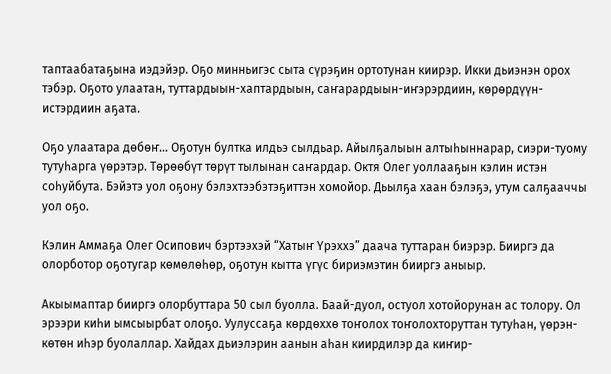таптаабатаҕына иэдэйэр. Оҕо минньигэс сыта сүрэҕин ортотунан киирэр. Икки дьиэнэн орох тэбэр. Оҕото улаатан, туттардыын-хаптардыын, саҥарардыын-иҥэрэрдиин, көрөрдүүн-истэрдиин аҕата.

Оҕо улаатара дөбөҥ… Оҕотун бултка илдьэ сылдьар. Айылҕалыын алтыһыннарар, сиэри-туому тутуһарга үөрэтэр. Төрөөбүт төрүт тылынан саҥардар. Октя Олег уоллааҕын кэлин истэн соһуйбута. Бэйэтэ уол оҕону бэлэхтээбэтэҕиттэн хомойор. Дьылҕа хаан бэлэҕэ, утум салҕааччы уол оҕо.

Кэлин Аммаҕа Олег Осипович бэртээхэй “Хатыҥ Үрэххэ” даача туттаран биэрэр. Бииргэ да олорботор оҕотугар көмөлөһөр, оҕотун кытта үгүс бириэмэтин бииргэ аныыр.

Акыымаптар бииргэ олорбуттара 50 сыл буолла. Баай-дуол, остуол хотойорунан ас толору. Ол эрээри киһи ымсыырбат олоҕо. Уулуссаҕа көрдөххө тоҥолох тоҥолохторуттан тутуһан, үөрэн-көтөн иһэр буолаллар. Хайдах дьиэлэрин аанын аһан киирдилэр да киҥир-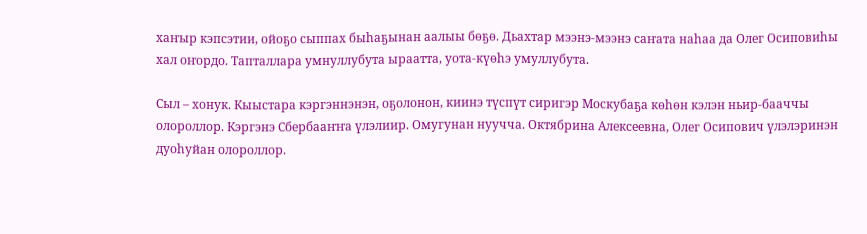хаҥыр кэпсэтии, ойоҕо сыппах быһаҕынан аалыы бөҕө. Дьахтар мээнэ-мээнэ саҥата наһаа да Олег Осиповиһы хал оҥордо. Тапталлара умнуллубута ыраатта, уота-күөһэ умуллубута.

Сыл – хонук. Кыыстара кэргэннэнэн, оҕолонон, киинэ түспүт сиригэр Москубаҕа көһөн кэлэн ньир-бааччы олороллор. Кэргэнэ Сбербааҥҥа үлэлиир. Омугунан нуучча. Октябрина Алексеевна, Олег Осипович үлэлэринэн дуоһуйан олороллор.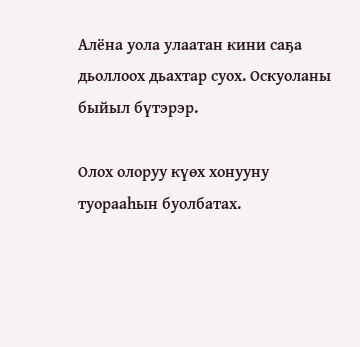Алёна уола улаатан кини саҕа дьоллоох дьахтар суох. Оскуоланы быйыл бүтэрэр.

Олох олоруу күөх хонууну туорааһын буолбатах.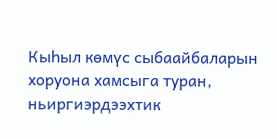Кыһыл көмүс сыбаайбаларын хоруона хамсыга туран, ньиргиэрдээхтик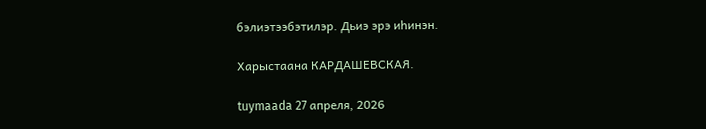бэлиэтээбэтилэр. Дьиэ эрэ иһинэн.

Харыстаана КАРДАШЕВСКАЯ.

tuymaada 27 апреля, 2026